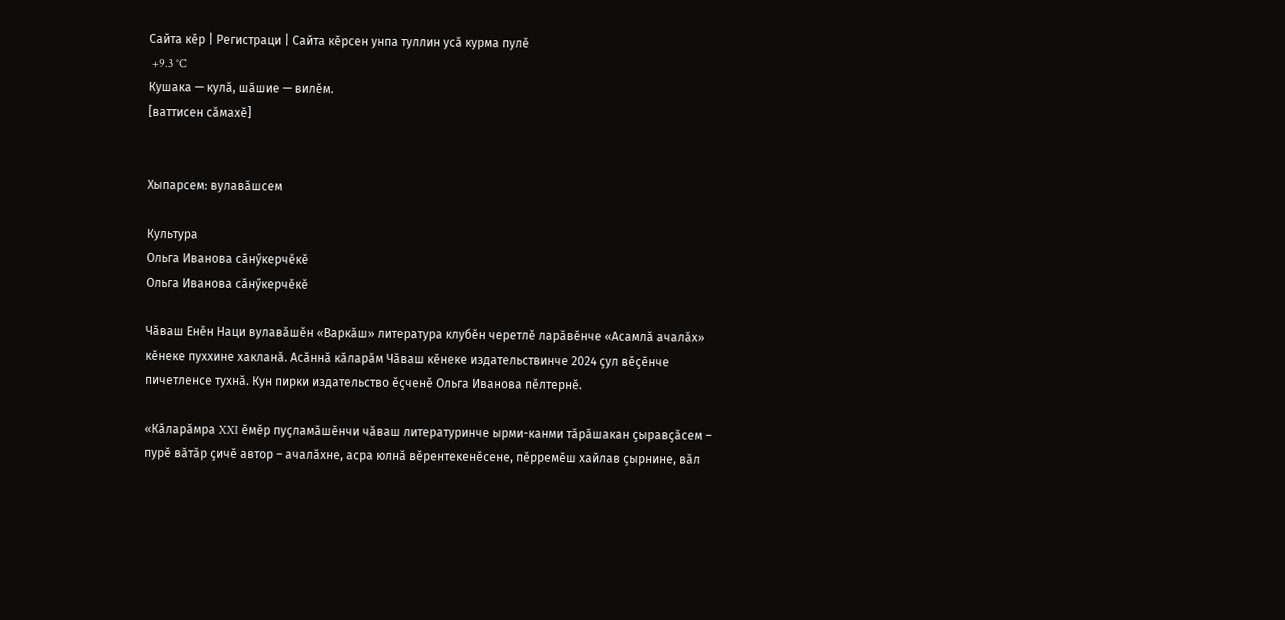Сайта кӗр | Регистраци | Сайта кӗрсен унпа туллин усӑ курма пулӗ
 +9.3 °C
Кушака — кулӑ, шӑшие — вилӗм.
[ваттисен сӑмахӗ]


Хыпарсем: вулавӑшсем

Культура
Ольга Иванова сӑнӳкерчӗкӗ
Ольга Иванова сӑнӳкерчӗкӗ

Чӑваш Енӗн Наци вулавӑшӗн «Варкӑш» литература клубӗн черетлӗ ларӑвӗнче «Асамлӑ ачалӑх» кӗнеке пуххине хакланӑ. Асӑннӑ кӑларӑм Чӑваш кӗнеке издательствинче 2024 ҫул вӗҫӗнче пичетленсе тухнӑ. Кун пирки издательство ӗҫченӗ Ольга Иванова пӗлтернӗ.

«Кӑларӑмра XXI ӗмӗр пуҫламӑшӗнчи чӑваш литературинче ырми-канми тӑрӑшакан ҫыравҫӑсем – пурӗ вӑтӑр ҫичӗ автор – ачалӑхне, асра юлнӑ вӗрентекенӗсене, пӗрремӗш хайлав ҫырнине, вӑл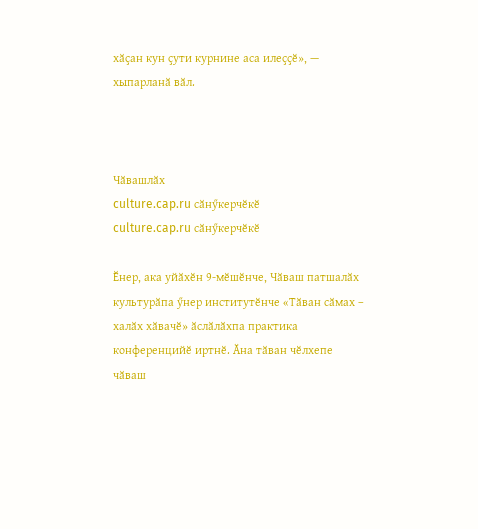хӑҫан кун ҫути курнине аса илеҫҫӗ», — хыпарланӑ вӑл.



Чӑвашлӑх
culture.cap.ru сӑнӳкерчӗкӗ
culture.cap.ru сӑнӳкерчӗкӗ

Ӗнер, ака уйӑхӗн 9-мӗшӗнче, Чӑваш патшалӑх культурӑпа ӳнер институтӗнче «Тӑван сӑмах – халӑх хӑвачӗ» ӑслӑлӑхпа практика конференцийӗ иртнӗ. Ӑна тӑван чӗлхепе чӑваш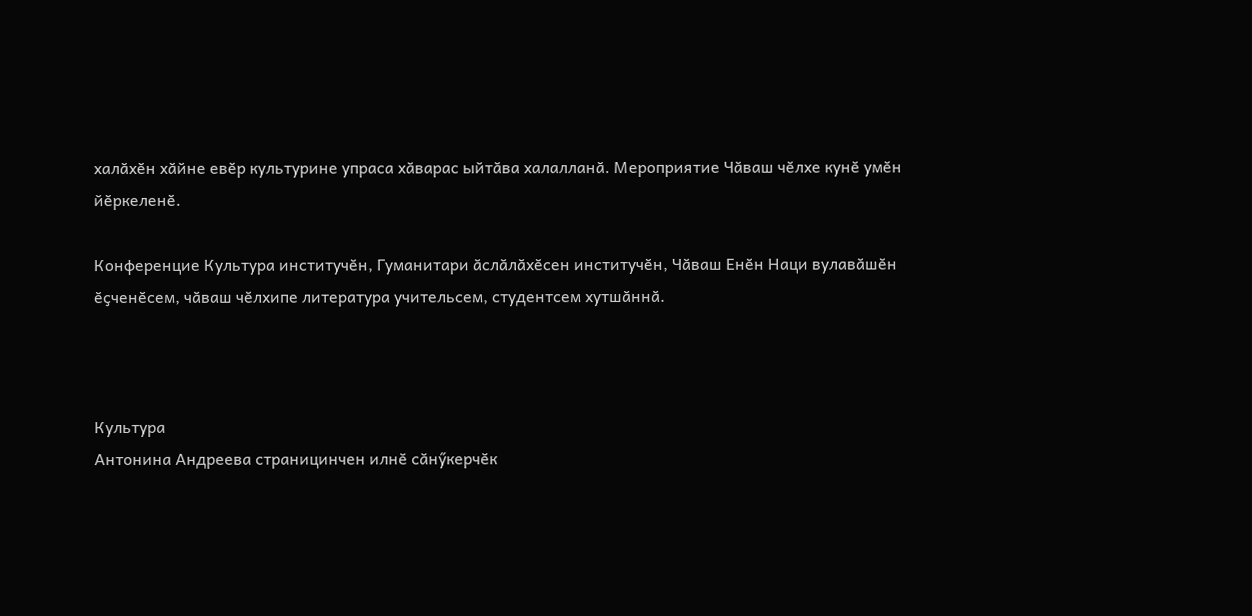халӑхӗн хӑйне евӗр культурине упраса хӑварас ыйтӑва халалланӑ. Мероприятие Чӑваш чӗлхе кунӗ умӗн йӗркеленӗ.

Конференцие Культура институчӗн, Гуманитари ӑслӑлӑхӗсен институчӗн, Чӑваш Енӗн Наци вулавӑшӗн ӗҫченӗсем, чӑваш чӗлхипе литература учительсем, студентсем хутшӑннӑ.



Культура
Антонина Андреева страницинчен илнӗ сӑнӳкерчӗк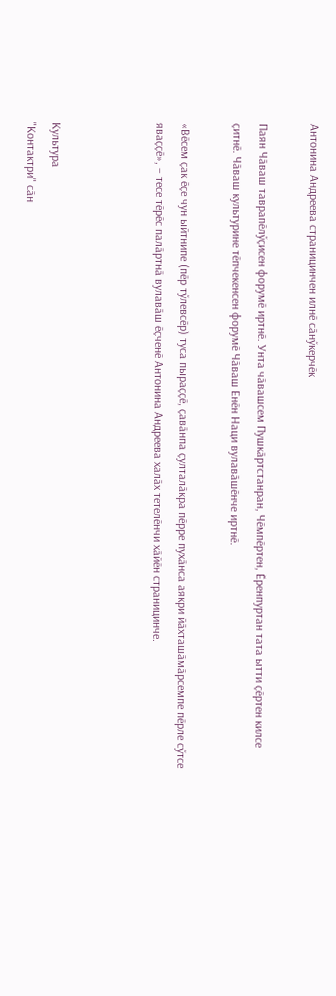Антонина Андреева страницинчен илнӗ сӑнӳкерчӗк

Паян Чӑваш таврапӗлӳҫисен форумӗ иртнӗ. Унта чӑвашсем Пушкӑртстанран, Чӗмпӗртен, Ӗренпуртан тата ытти ҫӗртен килсе ҫитнӗ. Чӑваш культурине тӗпчекенсен форумӗ Чӑваш Енӗн Наци вулавӑшӗнче иртнӗ.

«Вӗсем ҫак ӗҫе чун ыйтнипе (пӗр тӳлевсӗр) туса пыраҫҫӗ, ҫавӑнпа ҫулталӑкра пӗрре пухӑнса аякри йӑхташӑмӑрсемпе пӗрле сӳтсе яваҫҫӗ», – тесе тӗрӗс палӑртнӑ вулавӑш ӗҫченӗ Антонина Андреева халӑх тетелӗнчи хӑйӗн страницинче.



Культура
"Контактри" сӑн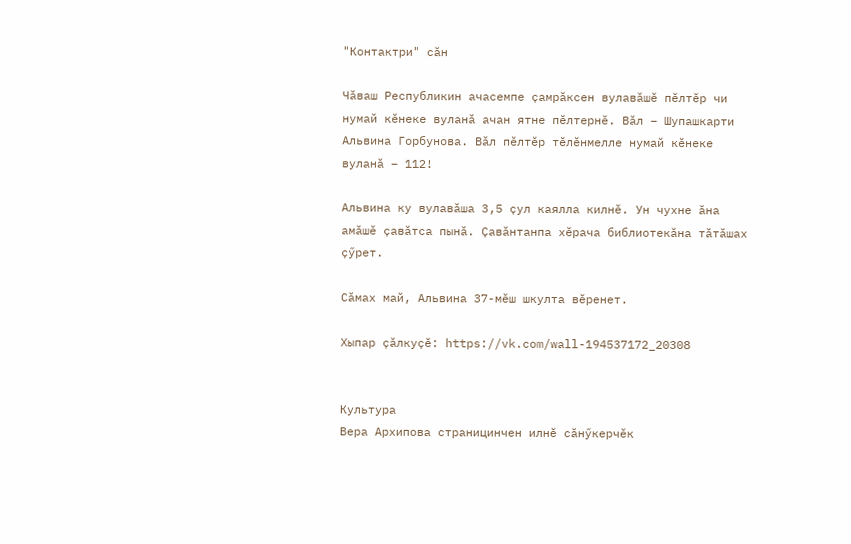"Контактри" сӑн

Чӑваш Республикин ачасемпе ҫамрӑксен вулавӑшӗ пӗлтӗр чи нумай кӗнеке вуланӑ ачан ятне пӗлтернӗ. Вӑл – Шупашкарти Альвина Горбунова. Вӑл пӗлтӗр тӗлӗнмелле нумай кӗнеке вуланӑ – 112!

Альвина ку вулавӑша 3,5 ҫул каялла килнӗ. Ун чухне ӑна амӑшӗ ҫавӑтса пынӑ. Ҫавӑнтанпа хӗрача библиотекӑна тӑтӑшах ҫӳрет.

Сӑмах май, Альвина 37-мӗш шкулта вӗренет.

Хыпар ҫӑлкуҫӗ: https://vk.com/wall-194537172_20308


Культура
Вера Архипова страницинчен илнӗ сӑнӳкерчӗк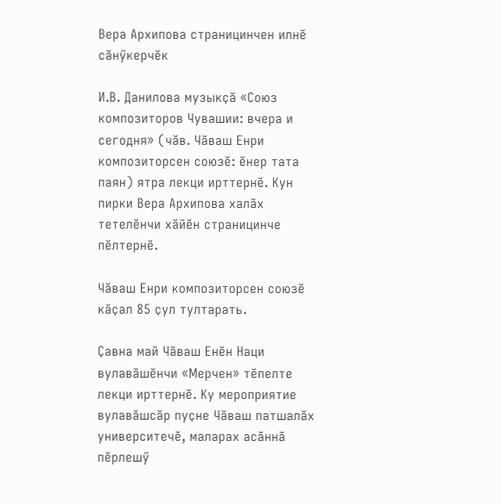Вера Архипова страницинчен илнӗ сӑнӳкерчӗк

И.В. Данилова музыкҫӑ «Союз композиторов Чувашии: вчера и сегодня» (чӑв. Чӑваш Енри композиторсен союзӗ: ӗнер тата паян) ятра лекци ирттернӗ. Кун пирки Вера Архипова халӑх тетелӗнчи хӑйӗн страницинче пӗлтернӗ.

Чӑваш Енри композиторсен союзӗ кӑҫал 85 ҫул тултарать.

Ҫавна май Чӑваш Енӗн Наци вулавӑшӗнчи «Мерчен» тӗпелте лекци ирттернӗ. Ку мероприятие вулавӑшсӑр пуҫне Чӑваш патшалӑх университечӗ, маларах асӑннӑ пӗрлешӳ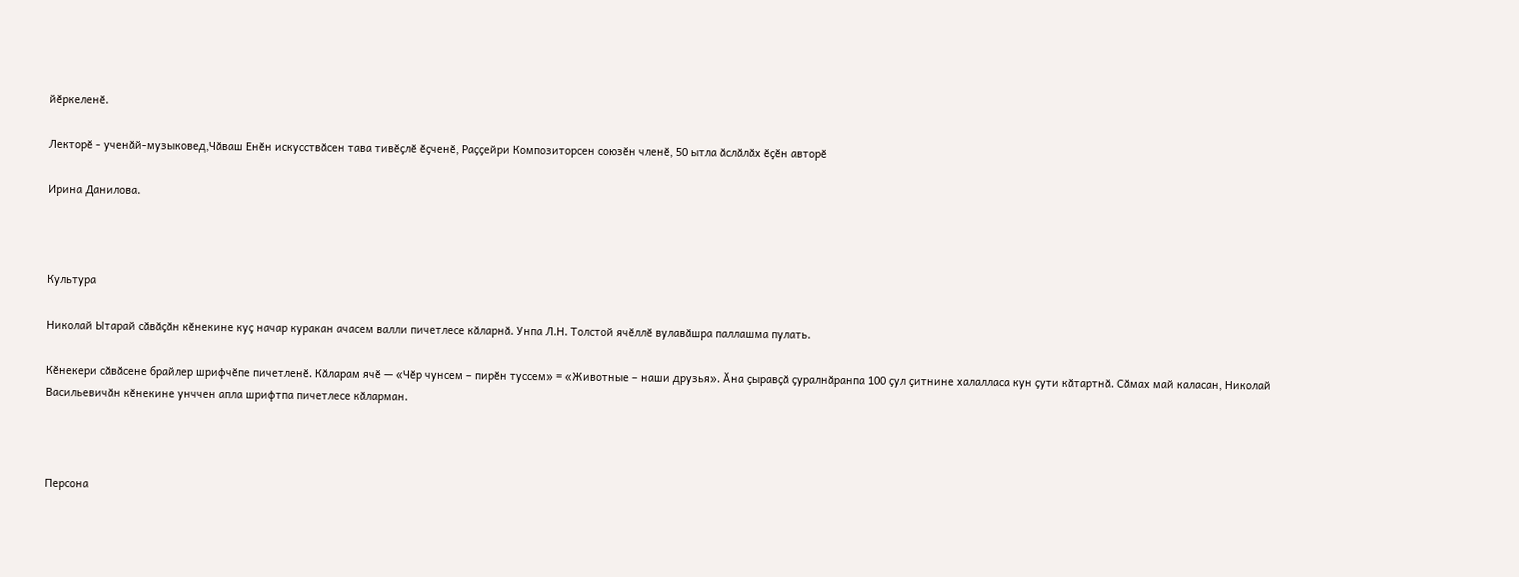йӗркеленӗ.

Лекторӗ - ученӑй-музыковед,Чӑваш Енӗн искусствӑсен тава тивӗҫлӗ ӗҫченӗ, Раҫҫейри Композиторсен союзӗн членӗ, 50 ытла ӑслӑлӑх ӗҫӗн авторӗ

Ирина Данилова.



Культура

Николай Ытарай сӑвӑҫӑн кӗнекине куҫ начар куракан ачасем валли пичетлесе кӑларнӑ. Унпа Л.Н. Толстой ячӗллӗ вулавӑшра паллашма пулать.

Кӗнекери сӑвӑсене брайлер шрифчӗпе пичетленӗ. Кӑларам ячӗ — «Чӗр чунсем – пирӗн туссем» = «Животные – наши друзья». Ӑна ҫыравҫӑ ҫуралнӑранпа 100 ҫул ҫитнине халалласа кун ҫути кӑтартнӑ. Сӑмах май каласан, Николай Васильевичӑн кӗнекине унччен апла шрифтпа пичетлесе кӑларман.



Персона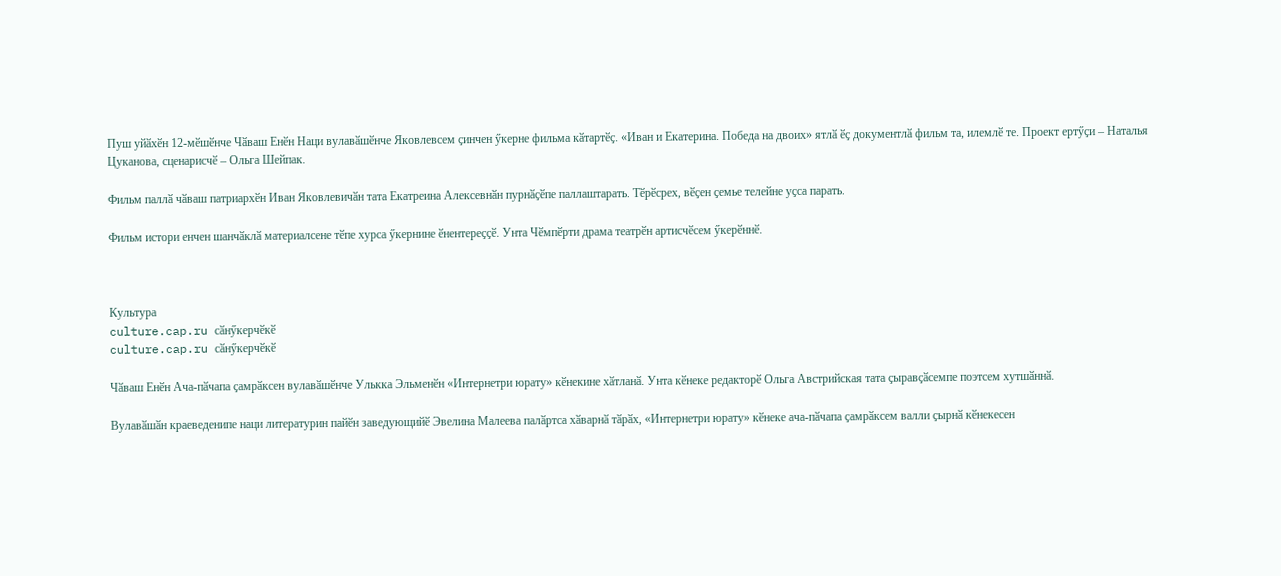Пуш уйӑхӗн 12-мӗшӗнче Чӑваш Енӗн Наци вулавӑшӗнче Яковлевсем ҫинчен ӳкерне фильма кӑтартӗҫ. «Иван и Екатерина. Победа на двоих» ятлӑ ӗҫ документлӑ фильм та, илемлӗ те. Проект ертӳҫи – Наталья Цуканова, сценарисчӗ – Ольга Шейпак.

Фильм паллӑ чӑваш патриархӗн Иван Яковлевичӑн тата Екатреина Алексевнӑн пурнӑҫӗпе паллаштарать. Тӗрӗсрех, вӗҫен ҫемье телейне уҫса парать.

Фильм истори енчен шанчӑклӑ материалсене тӗпе хурса ӳкернине ӗнентереҫҫӗ. Унта Чӗмпӗрти драма театрӗн артисчӗсем ӳкерӗннӗ.



Культура
culture.cap.ru сӑнӳкерчӗкӗ
culture.cap.ru сӑнӳкерчӗкӗ

Чӑваш Енӗн Ача-пӑчапа ҫамрӑксен вулавӑшӗнче Улькка Эльменӗн «Интернетри юрату» кӗнекине хӑтланӑ. Унта кӗнеке редакторӗ Ольга Австрийская тата ҫыравҫӑсемпе поэтсем хутшӑннӑ.

Вулавӑшӑн краеведенипе наци литературин пайӗн заведующийӗ Эвелина Малеева палӑртса хӑварнӑ тӑрӑх, «Интернетри юрату» кӗнеке ача-пӑчапа ҫамрӑксем валли ҫырнӑ кӗнекесен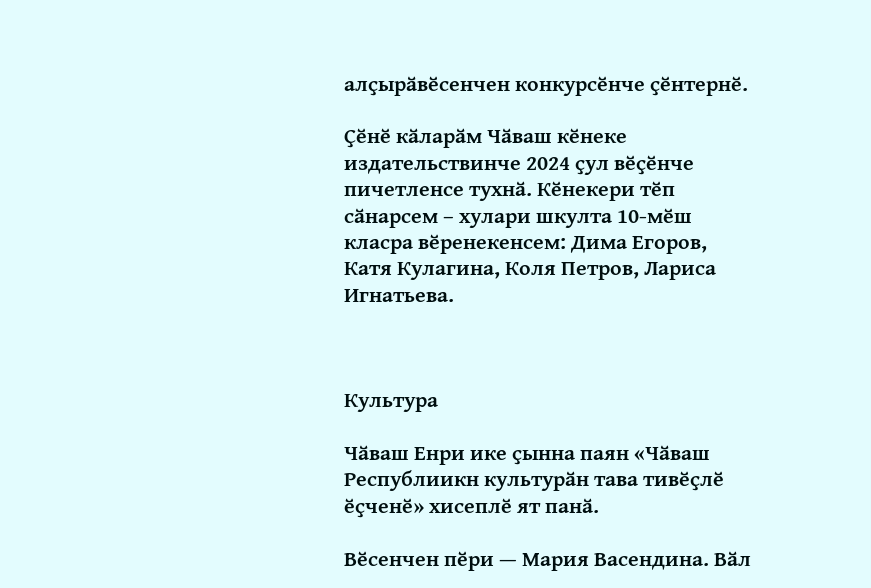алҫырӑвӗсенчен конкурсӗнче ҫӗнтернӗ.

Ҫӗнӗ кӑларӑм Чӑваш кӗнеке издательствинче 2024 ҫул вӗҫӗнче пичетленсе тухнӑ. Кӗнекери тӗп сӑнарсем – хулари шкулта 10-мӗш класра вӗренекенсем: Дима Егоров, Катя Кулагина, Коля Петров, Лариса Игнатьева.



Культура

Чӑваш Енри ике ҫынна паян «Чӑваш Республиикн культурӑн тава тивӗҫлӗ ӗҫченӗ» хисеплӗ ят панӑ.

Вӗсенчен пӗри — Мария Васендина. Вӑл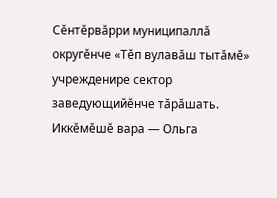Сӗнтӗрвӑрри муниципаллӑ округӗнче «Тӗп вулавӑш тытӑмӗ» учрежденире сектор заведующийӗнче тӑрӑшать. Иккӗмӗшӗ вара — Ольга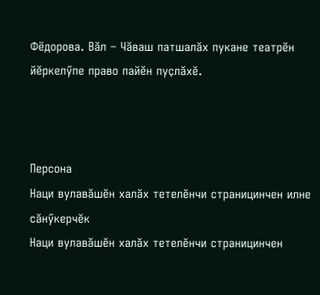Фёдорова. Вӑл – Чӑваш патшалӑх пукане театрӗн йӗркелӳпе право пайӗн пуҫлӑхӗ.



Персона
Наци вулавӑшӗн халӑх тетелӗнчи страницинчен илне сӑнӳкерчӗк
Наци вулавӑшӗн халӑх тетелӗнчи страницинчен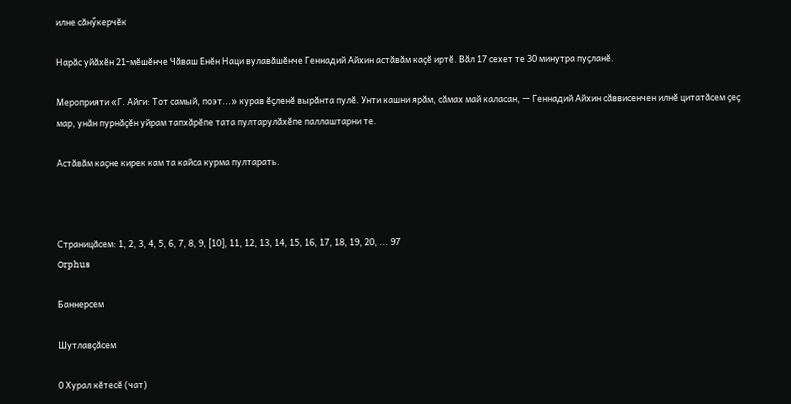илне сӑнӳкерчӗк

Нарӑс уйӑхӗн 21-мӗшӗнче Чӑваш Енӗн Наци вулавӑшӗнче Геннадий Айхин астӑвӑм каҫӗ иртӗ. Вӑл 17 сехет те 30 минутра пуҫланӗ.

Мероприяти «Г. Айги: Тот самый, поэт...» курав ӗҫленӗ вырӑнта пулӗ. Унти кашни ярӑм, сӑмах май каласан, — Геннадий Айхин сӑввисенчен илнӗ цитатӑсем ҫеҫ мар, унӑн пурнӑҫӗн уйрам тапхӑрӗпе тата пултарулӑхӗпе паллаштарни те.

Астӑвӑм каҫне кирек кам та кайса курма пултарать.



Страницӑсем: 1, 2, 3, 4, 5, 6, 7, 8, 9, [10], 11, 12, 13, 14, 15, 16, 17, 18, 19, 20, ... 97
Orphus

Баннерсем

Шутлавҫӑсем

0 Хурал кӗтесӗ (чат)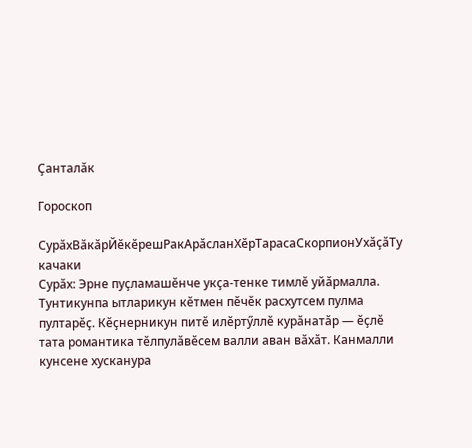Ҫанталӑк

Гороскоп

СурӑхВӑкӑрЙӗкӗрешРакАрӑсланХӗрТарасаСкорпионУхӑҫӑТу качаки
Сурӑх: Эрне пуҫламашӗнче укҫа-тенке тимлӗ уйӑрмалла. Тунтикунпа ытларикун кӗтмен пӗчӗк расхутсем пулма пултарӗҫ. Кӗҫнерникун питӗ илӗртӳллӗ курӑнатӑр — ӗҫлӗ тата романтика тӗлпулӑвӗсем валли аван вӑхӑт. Канмалли кунсене хусканура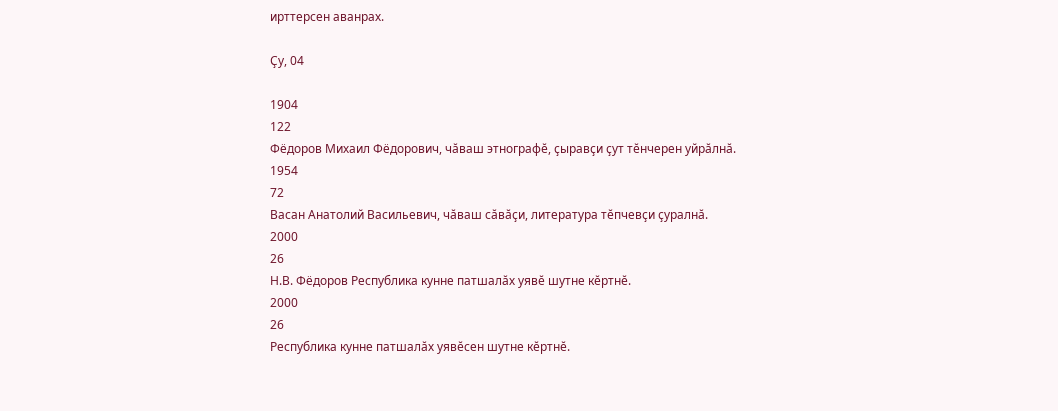ирттерсен аванрах.

Ҫу, 04

1904
122
Фёдоров Михаил Фёдорович, чӑваш этнографӗ, ҫыравҫи ҫут тӗнчерен уйрӑлнӑ.
1954
72
Васан Анатолий Васильевич, чӑваш сӑвӑҫи, литература тӗпчевҫи ҫуралнӑ.
2000
26
Н.В. Фёдоров Республика кунне патшалӑх уявӗ шутне кӗртнӗ.
2000
26
Республика кунне патшалӑх уявӗсен шутне кӗртнӗ.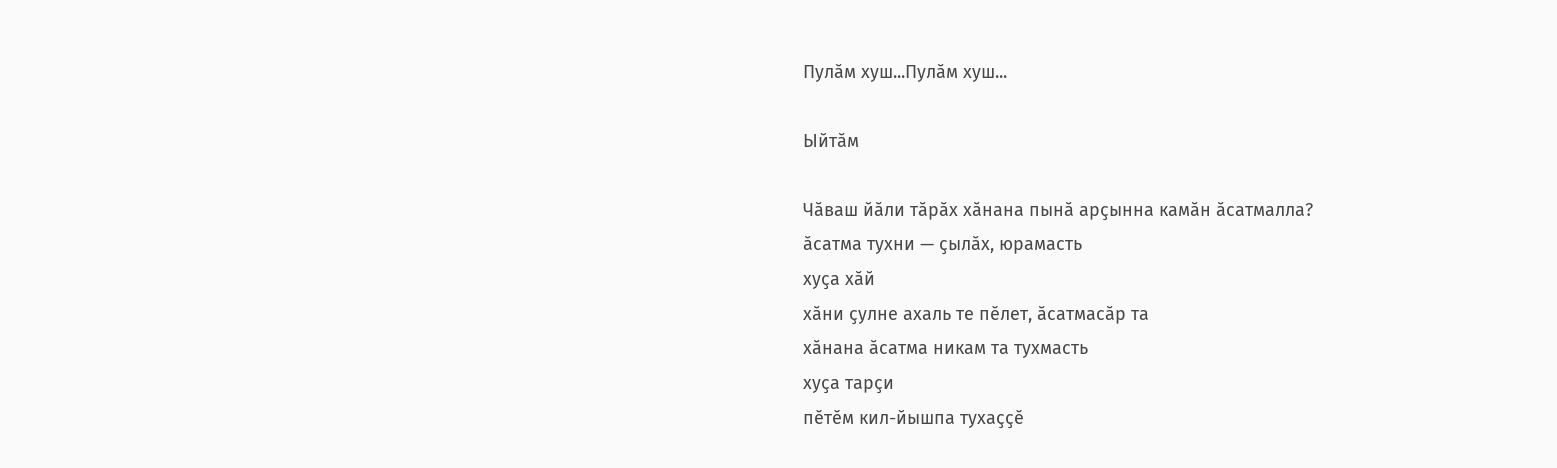Пулӑм хуш...Пулӑм хуш...

Ыйтӑм

Чӑваш йӑли тӑрӑх хӑнана пынӑ арҫынна камӑн ӑсатмалла?
ӑсатма тухни — ҫылӑх, юрамасть
хуҫа хӑй
хӑни ҫулне ахаль те пӗлет, ӑсатмасӑр та
хӑнана ӑсатма никам та тухмасть
хуҫа тарҫи
пӗтӗм кил-йышпа тухаҫҫӗ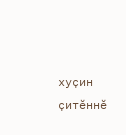хуҫин ҫитӗннӗ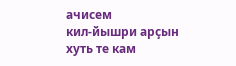ачисем
кил-йышри арҫын
хуть те кам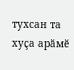тухсан та
хуҫа арӑмӗ